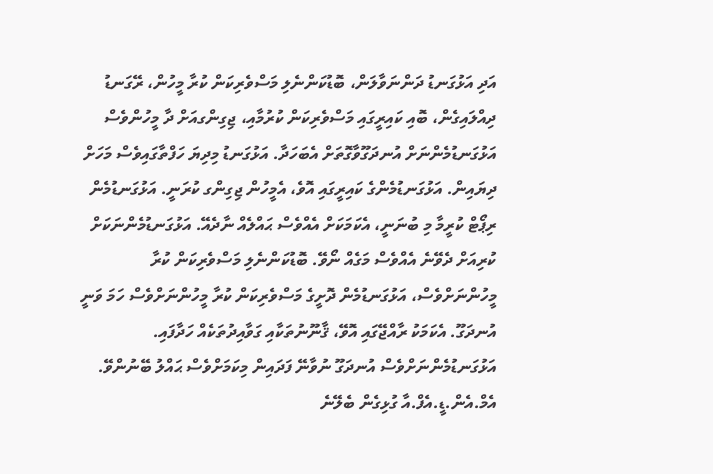އަދި އަޅުގަނޑު ދަންނަވާލަން، ބޮޑުކަންނެލި މަސްވެރިކަން ކުރާ މީހުން، ރޭގަނޑު ދިއްލައިގެން، ބޮއި ކައިރީގައި މަސްވެރިކަން ކުރުމާއި، ޖިގިންގއަށް ދާ މީހުންވެސް އަޅުގަނޑުމެންނަށް އުނދަގޫވާގޮތަށް އެބަހަދާ. އަޅުގަނޑު މިދިޔަ ހަފްތާގައިވެސް މަހަށް ދިޔައިން. އަޅުގަނޑުމެންގެ ކައިރީގައި އޮވެ، އެމީހުން ޖިގިންގ ކުރަނީ. އަޅުގަނޑުމެން ރިޕޯޓް ކުރީމާ މި ބުނަނީ، އެކަމަކަށް އެއްވެސް ޙައްލެއް ނާދެއޭ. އަޅުގަނޑުމެންނަކަށް ކުރިއަށް ދެވޭނެ އެއްވެސް މަގެއް ނޯވޭ. ބޮޑުކަންނެލި މަސްވެރިކަން ކުރާ މީހުންނަށްވެސް، އަޅުގަނޑުމެން ދޮށީގެ މަސްވެރިކަން ކުރާ މީހުންނަށްވެސް ހަމަ ވަނީ އުނދަގޫ. އެކަމަކު ރާއްޖޭގައި އޮވޭ، ޤާނޫނުތަކާއި ގަވާއިދުތަކެއް ހަދާފައި. އަޅުގަނޑުމެންނަށްވެސް އުނދަގޫ ނުވާނޭ ފަދައިން މިކަމަށްވެސް ޙައްލު ބޭނުންވޭ. އެމް.އެން.ޑީ.އެފް.އާ ގުޅިގެން ބެލޭނެ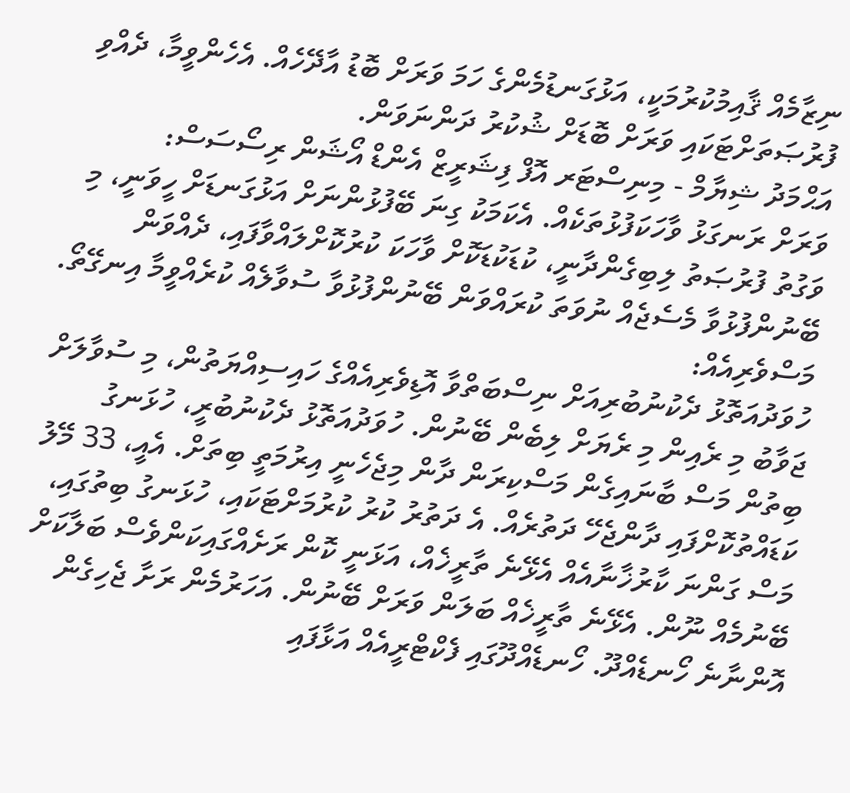ނިޒާމެއް ޤާއިމުކުރުމަކީ، އަޅުގަނޑުމެންގެ ހަމަ ވަރަށް ބޮޑު އާދޭހެއް. އެހެންވީމާ، ދެއްވި ފުރުޞަތަށްޓަކައި ވަރަށް ބޮޑަށް ޝުކުރު ދަންނަވަން.
އަޙްމަދު ޝިޔާމް - މިނިސްޓަރ އޮފް ފިޝަރީޒް އެންޑް އޯޝަން ރިސޯސަސް:
ވަރަށް ރަނގަޅު ވާހަކަފުޅުތަކެއް. އެކަމަކު ގިނަ ބޭފުޅުންނަށް އަޅުގަނޑަށް ހީވަނީ، މި ވަގުތު ފުރުޞަތު ލިބިގެންދާނީ، ކުޑަކުޑަކޮށް ވާހަކަ ކުރުކޮށްލައްވާފައި، ދެއްވަން ބޭނުންފުޅުވާ މެސެޖެއް ނުވަތަ ކުރައްވަން ބޭނުންފުޅުވާ ސުވާލެއް ކުރެއްވީމާ އިނގޭތޯ.
މަސްވެރިއެއް:
ހުވަދުއަތޮޅު ދެކުނުބުރިއަށް ނިސްބަތްވާ އޮޑިވެރިއެއްގެ ހައިސިއްޔަތުން، މި ސުވާލަށް ޖަވާބު މި ރެއިން މި ރެޔަށް ލިބެން ބޭނުން. ހުވަދުއަތޮޅު ދެކުނުބުރީ، ހުޅަނގު ބިތުން މަސް ބާނައިގެން މަސްކިރަން ދާން މިޖެހެނީ އިރުމަތީ ބިތަށް. އެއީ، 33 މޭލު ކަޑައްތުކޮށްފައި ދާންޖެހޭ ދަތުރެއް. އެ ދަތުރު ކުރު ކުރުމަށްޓަކައި، ހުޅަނގު ބިތުގައި، މަސް ގަންނަ ކާރުޚާނާއެއް އެޅޭނެ ތާރީޚެއް، އަޅަނީ ކޮން ރަށެއްގައިކަންވެސް ބަލާކަށް ބޭނުމެއް ނޫން. އެޅޭނެ ތާރީޚެއް ބަލަން ވަރަށް ބޭނުން. އަހަރުމެން ރަށާ ޖެހިގެން އޮންނާނެ ހޯނޑެއްދޫ. ހޯނޑެއްދޫގައި ފެކްޓްރީއެއް އަޅާފައި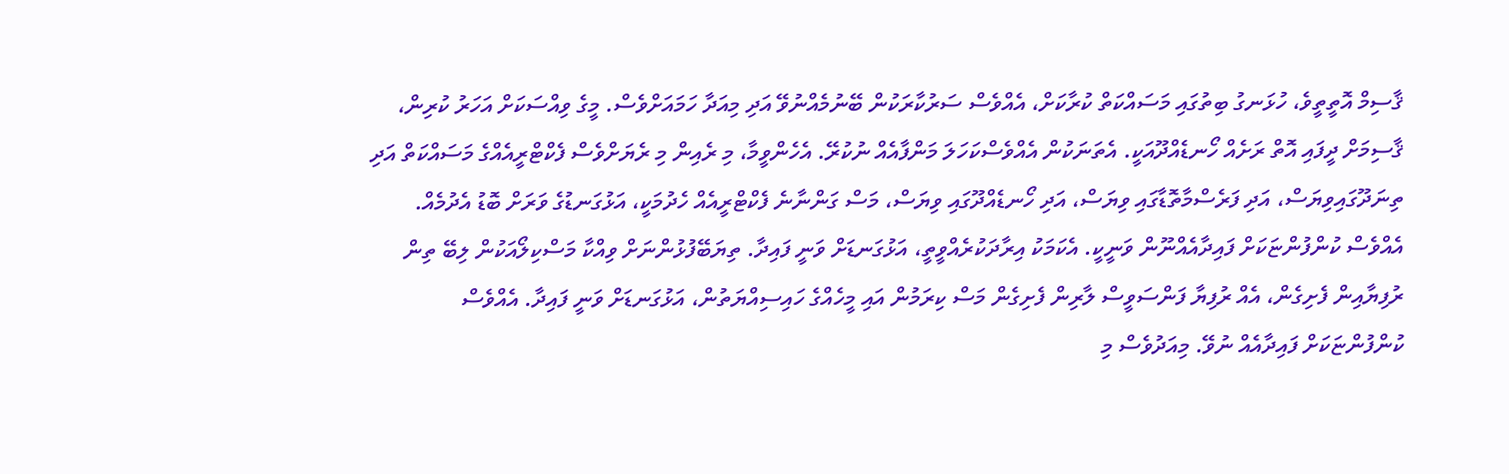ޤާސިމް އޮތީތީވެ، ހުޅަނގު ބިތުގައި މަސައްކަތް ކުރާކަށް، އެއްވެސް ސަރުކާރަކުން ބޭނުމެއްނުވޭ އަދި މިއަދާ ހަމައަށްވެސް. މީގެ ވިއްސަކަށް އަހަރު ކުރިން، ޤާސިމަށް ދީފައި އޮތް ރަށެއް ހޯނޑެއްދޫއަކީ. އެތަނަކުން އެއްވެސްކަހަލަ މަންފާއެއް ނުކުރޭ. އެހެންވީމާ، މި ރެއިން މި ރެޔަށްވެސް ފެކްޓްރީއެއްގެ މަސައްކަތް އަދި ތިނަދޫގައިވިޔަސް، އަދި ފަރެސްމާތޮޑާގައި ވިޔަސް، އަދި ހޯނޑެއްދޫގައި ވިޔަސް، މަސް ގަންނާނެ ފެކްޓްރީއެއް ހެދުމަކީ، އަޅުގަނޑުގެ ވަރަށް ބޮޑު އެދުމެއް. އެއްވެސް ކުންފުންޏަކަށް ފައިދާއެއްނޫން ވަނީކީ. އެކަމަކު އިރާދަކުރެއްވީތީ، އަޅުގަނޑަށް ވަނީ ފައިދާ. ތިޔަބޭފުޅުންނަށް ވިއްކާ މަސްކިލޯއަކުން ލިބޭ ތިން ރުފިޔާއިން ފެށިގެން، އެއް ރުފިޔާ ފަންސަވީސް ލާރިން ފެށިގެން މަސް ކިރަމުން އައި މީހެއްގެ ހައިސިއްޔަތުން، އަޅުގަނޑަށް ވަނީ ފައިދާ. އެއްވެސް ކުންފުންޏަކަށް ފައިދާއެއް ނުވޭ. މިއަދުވެސް މި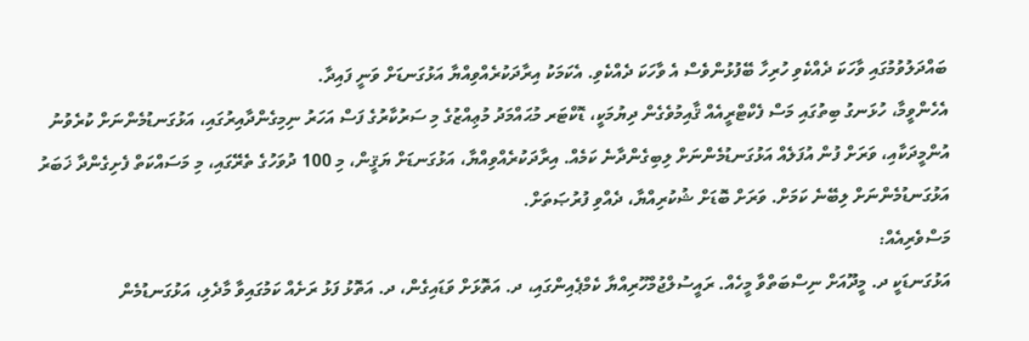ބައްދަލުވުމުގައި ވާހަކަ ދެއްކެވި ހުރިހާ ބޭފުޅުންވެސް އެ ވާހަކަ ދެއްކެވި. އެކަމަކު އިރާދަކުރެއްވިއްޔާ އަޅުގަނޑަށް ވަނީ ފައިދާ.
އެހެންވީމާ، ހުޅަނގު ބިތުގައި މަސް ފެކްޓްރީއެއް ޤާއިމުވެގެން ދިޔުމަކީ، ޑޮކްޓަރ މުޙައްމަދު މުޢިއްޒުގެ މި ސަރުކާރުގެ ފަސް އަހަރު ނިމިގެންދާއިރުގައި، އަޅުގަނޑުމެންނަށް ކުރެވުނު އުންމީދަކާއި، ވަރަށް ފުން އުފަލެއް އަޅުގަނޑުމެންނަށް ލިބިގެންދާނެ ކަމެއް. އިރާދަކުރެއްވިއްޔާ، އަޅުގަނޑަށް ޔަޤީން، މި 100 ދުވަހުގެ ތެރޭގައި، މި މަސައްކަތް ފެށިގެންދާ ޚަބަރު އަޅުގަނޑުމެންނަށް ލިބޭނެ ކަމަށް. ވަރަށް ބޮޑަށް ޝުކުރިއްޔާ، ދެއްވި ފުރުޞަތަށް.
މަސްވެރިއެއް:
އަޅުގަނޑަކީ ދ. މީދޫއަށް ނިސްބަތްވާ މީހެއް. ރައީސުލްޖުމްހޫރިއްޔާ ކެމްޕެއިންގައި، ދ. އަތޮޅަށް ވަޑައިގެން، ދ. އަތޮޅު ފަޅު ރަށެއް ކަމުގައިވާ މާދެލި، އަޅުގަނޑުމެން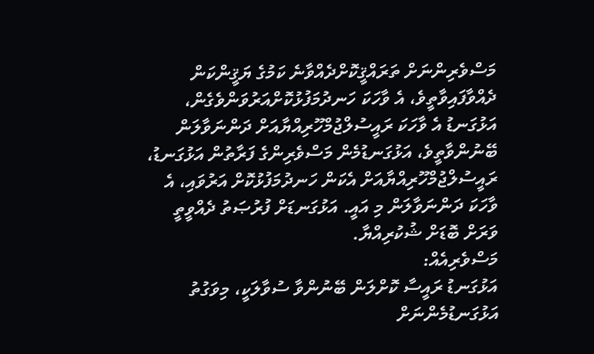މަސްވެރިންނަށް ތަރައްޤީކޮށްދެއްވާނެ ކަމުގެ ޔަޤީންކަން ދެއްވާފައިވާތީވެ، އެ ވާހަކަ ހަނދުމަފުޅުކޮށްއަރުވަންވެގެން، އަޅުގަނޑު އެ ވާހަކަ ރައީސުލްޖުމްހޫރިއްޔާއަށް ދަންނަވާލަން ބޭނުންވާތީވެ، އަޅުގަނޑުމެން މަސްވެރިންގެ ފަރާތުން އަޅުގަނޑު، ރައީސުލްޖުމްހޫރިއްޔާއަށް އެކަން ހަނދުމަފުޅުކޮށް އަރުވައި، އެ ވާހަކަ ދަންނަވާލަން މި އައީ. އަޅުގަނޑަށް ފުރުޞަތު ދެއްވީތީ ވަރަށް ބޮޑަށް ޝުކުރިއްޔާ.
މަސްވެރިއެއް:
އަޅުގަނޑު ރައީސާ ކޮށްލަން ބޭނުންވާ ސުވާލަކީ، މިވަގުތު އަޅުގަނޑުމެންނަށް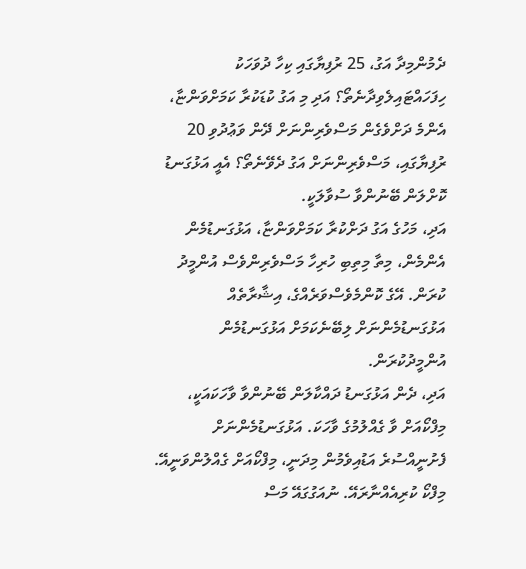ދެމުންމިދާ އަގު، 25 ރުފިޔާގައި ކިހާ ދުވަހަކު ހިފަހައްޓައިލެވިދާނެތޯ؟ އަދި މި އަގު ކުޑަކުރާ ކަމަށްވަންޏާ، އެންމެ ދަށްވެގެން މަސްވެރިންނަށް ދޭން ވަޢުދުވި 20 ރުފިޔާގައި، މަސްވެރިންނަށް އަގު ދެވޭނެތޯ؟ އެއީ އަޅުގަނޑު ކޮށްލަން ބޭނުންވާ ސުވާލަކީ.
އަދި، މަހުގެ އަގު ދަށްކުރާ ކަމަށްވަންޏާ، އަޅުގަނޑުމެން އެންމެން، މިތާ މިތިބި ހުރިހާ މަސްވެރިންވެސް އުންމީދު ކުރަން. އޭގެ ކޮންމެވެސްވަރެއްގެ، އިޝާރާތެއް އަޅުގަނޑުމެންނަށް ލިބޭނެކަމަށް އަޅުގަނޑުމެން އުންމީދުކުރަން.
އަދި، ދެން އަޅުގަނޑު ދައްކާލަން ބޭނުންވާ ވާހަކައަކީ، މިފްކޯއަށް ވާ ގެއްލުމުގެ ވާހަކަ. އަޅުގަނޑުމެންނަށް ފެށުނީއްސުރެ އަޑުއިވެމުން މިދަނީ، މިފްކޯއަށް ގެއްލުންވަނީއޭ. މިފްކޯ ކުރިއެއްނާރައޭ. ނުއަގުގައޭ މަސް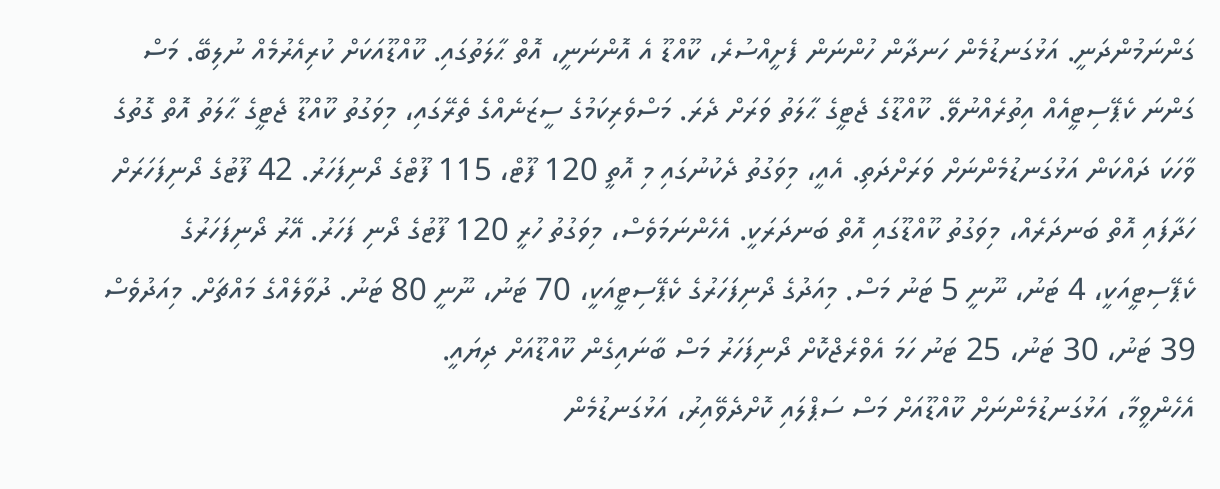ގަންނަމުންދަނީ. އަޅުގަނޑުމެން ހަނދާން ހުންނަން ފެށީއްސުރެ، ކޫއްޑޫ އެ އޮންނަނީ، އޮތް ޙާލަތުގައި. ކޫއްޑޫއަކަށް ކުރިއެރުމެއް ނުލިބޭ. މަސް ގަންނަ ކެޕޭސިޓީއެއް އިތުރެއްނުވޭ. ކޫއްޑޫގެ ޖެޓީގެ ޙާލަތު ވަރަށް ދެރަ. މަސްވެރިކަމުގެ ސީޒަނެއްގެ ތެރޭގައި، މިވަގުތު ކޫއްޑޫ ޖެޓީގެ ޙާލަތު އޮތް ގޮތުގެ ވާހަކަ ދައްކަން އަޅުގަނޑުމެންނަށް ވަރަށްދަތި. އެއީ، މިވަގުތު ދެކުނުގައި މި އޮތީ 120 ފޫޓް، 115 ފޫޓްގެ ދޯނިފަހަރު. 42 ފޫޓުގެ ދޯނިފަހަރަށް ހަދާފައި އޮތް ބަނދަރެއް، މިވަގުތު ކޫއްޑޫގައި އޮތް ބަނދަރަކީ. އެހެންނަމަވެސް، މިވަގުތު ހުރީ 120 ފޫޓުގެ ދޯނި ފަހަރު. އޭރު ދޯނިފަހަރުގެ ކެޕޭސިޓީއަކީ، 4 ޓަނު، ނޫނީ 5 ޓަނު މަސް. މިއަދުގެ ދޯނިފަހަރުގެ ކެޕޭސިޓީއަކީ، 70 ޓަނު، ނޫނީ 80 ޓަނު. ދުވާލެއްގެ މައްޗަށް. މިއަދުވެސް 39 ޓަނު، 30 ޓަނު، 25 ޓަނު ހަމަ އެވްރެޖްކޮށް ދޯނިފަހަރު މަސް ބާނައިގެން ކޫއްޑޫއަށް ދިޔައީ.
އެހެންވީމާ، އަޅުގަނޑުމެންނަށް ކޫއްޑޫއަށް މަސް ސަޕްލައި ކޮށްދެވޭއިރު، އަޅުގަނޑުމެން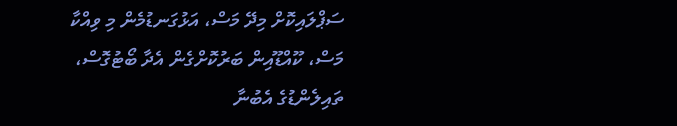ސަޕްލައިކޮށް މިދޭ މަސް، އަޅުގަނޑުމެން މި ވިއްކާ މަސް، ކޫއްޑޫއިން ބަރުކޮށްގެން އެދާ ބޯޓުގޮސް، ތައިލެންޑުގެ އެބުނާ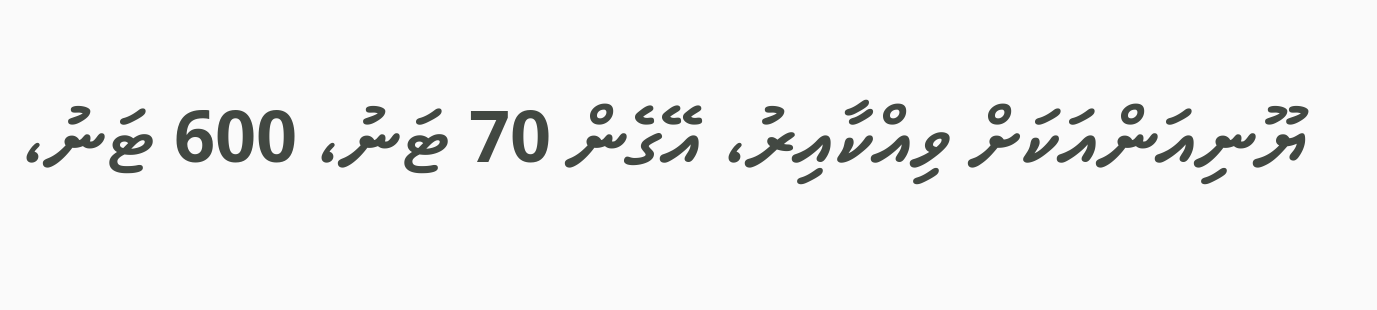ޔޫނިއަންއަކަށް ވިއްކާއިރު، އޭގެން 70 ޓަނު، 600 ޓަނު،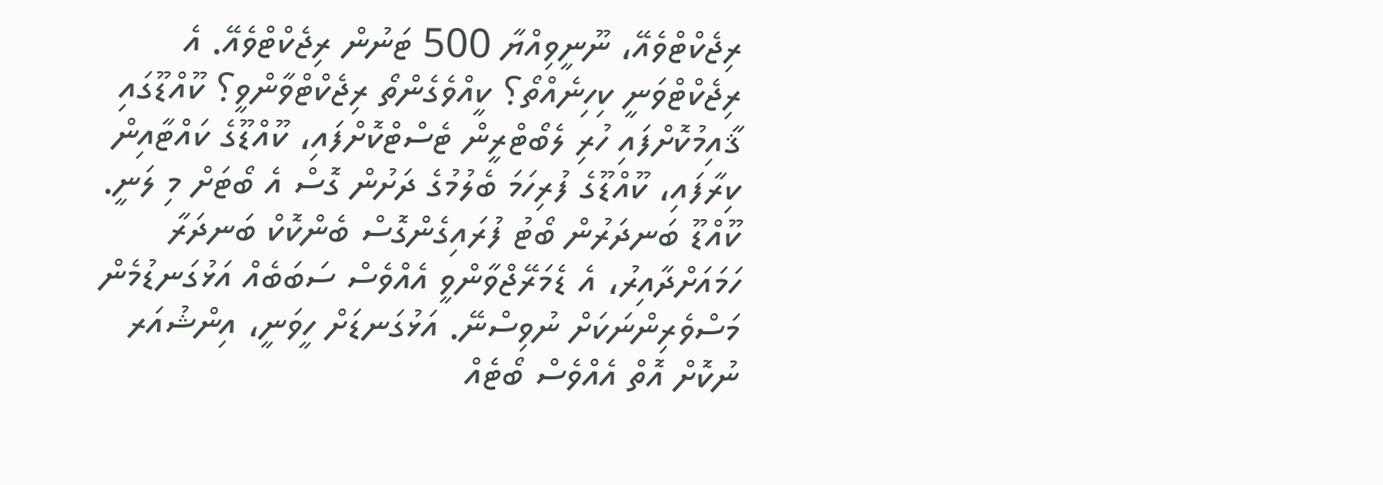ރިޖެކްޓްވެއޭ، ނޫނީވިއްޔާ 500 ޓަނުން ރިޖެކްޓްވެއޭ. އެ ރިޖެކްޓްވަނީ ކިހިނެއްތޯ؟ ކީއްވެގެންތޯ ރިޖެކްޓްވާންވީ؟ ކޫއްޑޫގައި ޤާއިމުކޮށްފައި ހުރި ލެބޯޓްރީން ޓެސްޓްކޮށްފައި، ކޫއްޑޫގެ ކައްޓާއިން ކިރާފައި، ކޫއްޑޫގެ ފުރިހަމަ ބެލުމުގެ ދަށުން ގޮސް އެ ބޯޓަށް މި ލަނީ. ކޫއްޑޫ ބަނދަރުން ބޯޓު ފުރައިގެންގޮސް ބެންކޮކް ބަނދަރާ ހަމައަށްދާއިރު، އެ ޑެމަރޭޖްވާންވީ އެއްވެސް ސަބަބެއް އަޅުގަނޑުމެން މަސްވެރިންނަކަށް ނުވިސްނޭ. އަޅުގަނޑަށް ހީވަނީ، އިންޝުއަރ ނުކޮށް އޮތް އެއްވެސް ބޯޓެއް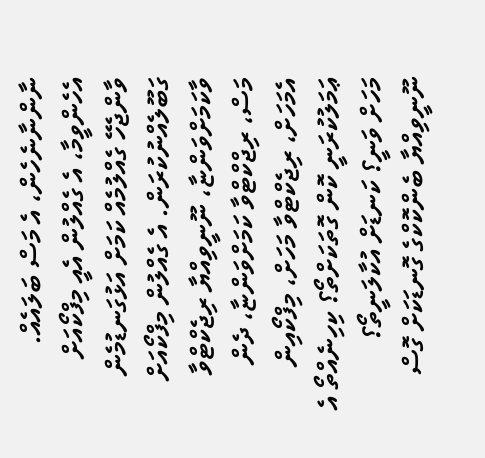ނާންނާނެހެން، އެ މަސް ބަލައެއް.
އެހެންވީމާ، އެ ގެއްލުން އެއީ މިފްކޯއަށް ވާންޖެހޭ ގެއްލުމެއް ކަމަށް އަޅުގަނޑުމެން ގަބޫލެއްނުކުރަން. އެ ގެއްލުން މިފްކޯއަށް ވާކަމަށްވަންޏާ، ނޫނީވިއްޔާ ރިޖެކްޓްވާ މަސް، ރިޖްކްޓްވާ ކަމަށްވަންޏާ، ދެން އެމަހަށް، ރިޖެކްޓްވާ މަހަށް، މިފްކޯއިން ޢަމަލުކުރަނީ ކޮން ގޮތަކަށްތޯ؟ ކިހިނެއްތޯ އެ މަހަށް ވަނީ؟ ކަނޑަށް އުކާލަނީތޯ؟ ނޫނީވިއްޔާ ބެންކޮކްގެ ގޮނޑަކަށް ގޮސް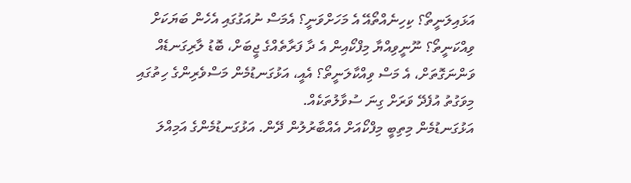އަޅައިލަނީތޯ؟ ކިހިނެއްތޯއޭ އެ މަހަށްވަނީ؟ އެމަސް ނުއަގުގައި އެހެން ބަޔަކަށް ވިއްކަނީތޯ؟ ނޫނީވިއްޔާ މިފްކޯއިން އެ ދާ ފަރާތެއްގެ ޖީބަށް، ބޮޑު ލާރިގަނޑެއް ވަންނަގޮތަށް، އެ މަސް ވިއްކާލަނީތޯ؟ އެއީ، އަޅުގަނޑުމެން މަސްވެރިންގެ ހިތުގައި މިވަގުތު އުފެދޭ ވަރަށް ގިނަ ސުވާލުތަކެއް.
އަޅުގަނޑުމެން މިތިބީ މިފްކޯއަށް އެއްބާރުލުން ދޭން. އަޅުގަނޑުމެންގެ އަމިއްލަ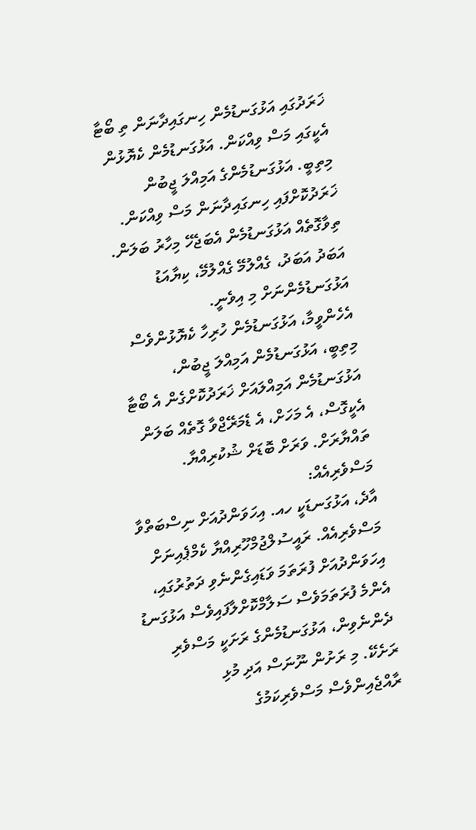ޚަރަދުގައި އަޅުގަނޑުމެން ހިނގައިދާނަން ތި ބޯޓާ އެކީގައި މަސް ވިއްކަން. އަޅުގަނޑުމެން ކެޔޮޅުން މިތިބީ. އަޅުގަނޑުމެންގެ އަމިއްލަ ޖީބުން ޚަރަދުކޮށްފައި ހިނގައިދާނަން މަސް ވިއްކަން. ތިވާގޮތެއް އަޅުގަނޑުމެން އެބަޖެހޭ މިހާރު ބަލަން. އަބަދު އަބަދު، ގެއްލުމޭ ގެއްލުމޭ، ކިޔާއަޑު އަޅުގަނޑުމެންނަށް މި އިވެނީ.
އެހެންވީމާ، އަޅުގަނޑުމެން ހުރިހާ ކެޔޮޅުންވެސް މިތިބީ، އަޅުގަނޑުމެން އަމިއްލަ ޖީބުން، އަޅުގަނޑުމެން އަމިއްލައަށް ޚަރަދުކޮށްގެން އެ ބޯޓާ އެކީގޮސް، އެ މަހަށް، އެ ޑެމަރޭޖްވާ ގޮތެއް ބަލަން ތައްޔާރަށް. ވަރަށް ބޮޑަށް ޝުކުރިއްޔާ.
މަސްވެރިއެއް:
އާދެ، އަޅުގަނޑަކީ ހއ. އިހަވަންދުއަށް ނިސްބަތްވާ މަސްވެރިއެއް. ރައީސުލްޖުމްހޫރިއްޔާ ކެމްޕެއިނަށް އިހަވަންދުއަށް ފުރަތަމަ ވަޑައިގެންނެވި ދަތުރުގައި، އެންމެ ފުރަތަމަވެސް ސަލާމްކޮށްލާފައިވެސް އަޅުގަނޑު ދެންނެވިން، އަޅުގަނޑުމެންގެ ރަށަކީ މަސްވެރި ރަށެކޭ. މި ރަށުން ނޫނަސް އަދި މުޅި ރާއްޖެއިންވެސް މަސްވެރިކަމުގެ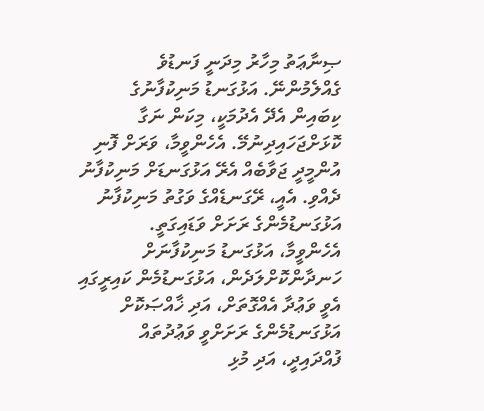ޞިނާޢަތު މިހާރު މިދަނީ ފަނޑުވެ ގެއްލެމުންނޭ. އަޅުގަނޑު މަނިކުފާނުގެ ކިބައިން އެދޭ އެދުމަކީ، މިކަން ނަގާ ކޮޅަށްޖަހައިދިނުމޭ. އެހެންވީމާ، ވަރަށް ފޮނި އުންމީދީ ޖަވާބެއް އެރޭ އަޅުގަނޑަށް މަނިކުފާނު ދެއްވި. އެއީ، ރޭގަނޑެއްގެ ވަގުތު މަނިކުފާނު އަޅުގަނޑުމެންގެ ރަށަށް ވަޑައިގަތީ.
އެހެންވީމާ، އަޅުގަނޑު މަނިކުފާނަށް ހަނދާންކޮށްލަދެން، އަޅުގަނޑުމެން ކައިރީގައި އެވީ ވަޢުދާ އެއްގޮތަށް، އަދި ޚާއްޞަކޮށް އަޅުގަނޑުމެންގެ ރަށަށްވީ ވަޢުދުތައް ފުއްދައިދީ، އަދި މުޅި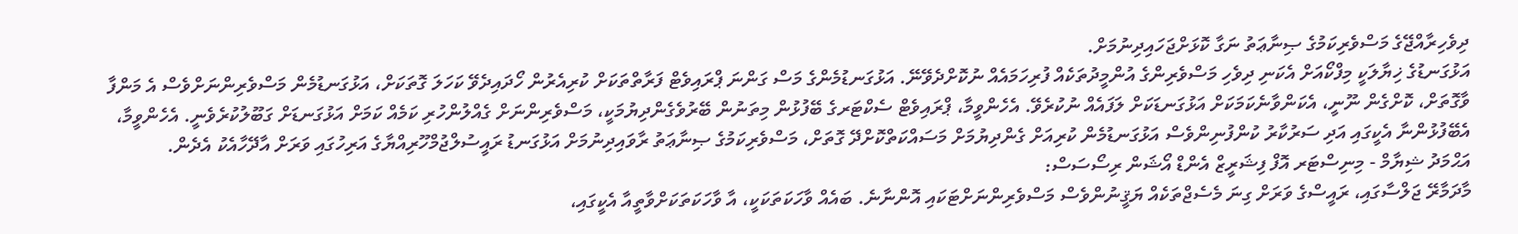ދިވެހިރާއްޖޭގެ މަސްވެރިކަމުގެ ޞިނާޢަތު ނަގާ ކޮޅަށްޖަހައިދިނުމަށް.
އަޅުގަނޑުގެ ޚިޔާލަކީ މިފްކޯއަށް އެކަނި ދިވެހި މަސްވެރިންގެ އުންމީދުތަކެއް ފުރިހަމައެއް ނުކޮށްދެވޭނޭ. އަޅުގަނޑުމެންގެ މަސް ގަންނަ ޕްރައިވެޓް ފަރާތްތަކަށް ކުރިއެރުން ހޯދައިދެވޭ ކަހަލަ ގޮތަކަށް، އަޅުގަނޑުމެން މަސްވެރިންނަށްވެސް އެ މަންފާ ވާގޮތަށް، ކޮށްގެން ނޫނީ، އެކަންވާނެކަމަކަށް އަޅުގަނޑަކަށް ލަފައެއް ނުކުރެވޭ. އެހެންވީމާ، ޕްރައިވެޓް ސެކްޓަރގެ ބޭފުޅުން މިތަނުން ބޭރުވެގެންދިޔުމަކީ، މަސްވެރިންނަށް ގެއްލުންހުރި ކަމެއް ކަމަށް އަޅުގަނޑަށް ގަބޫލުކުރެވެނީ. އެހެންވީމާ، އެބޭފުޅުންނާ އެކީގައި އަދި ސަރުކާރު ކުންފުނިންވެސް އަޅުގަނޑުމެން ކުރިއަށް ގެންދިޔުމަށް މަސައްކަތްކޮށްދޭ ގޮތަށް، މަސްވެރިކަމުގެ ޞިނާޢަތު ރާވައިދިނުމަށް އަޅުގަނޑު ރައީސުލްޖުމްހޫރިއްޔާގެ އަރިހުގައި ވަރަށް އާދޭހާއެކު އެދެން.
އަޙްމަދު ޝިޔާމް - މިނިސްޓަރ އޮފް ފިޝަރީޒް އެންޑް އޯޝަން ރިސޯސަސް:
މާދަމާރޭ ޖަލްސާގައި، ރައީސްގެ ވަރަށް ގިނަ މެސެޖްތަކެއް ޔަޤީނުންވެސް މަސްވެރިންނަށްޓަކައި އޮންނާނެ. ބައެއް ވާހަކަތަކަކީ، އާ ވާހަކަތަކަށްވާތީއާ އެކީގައި،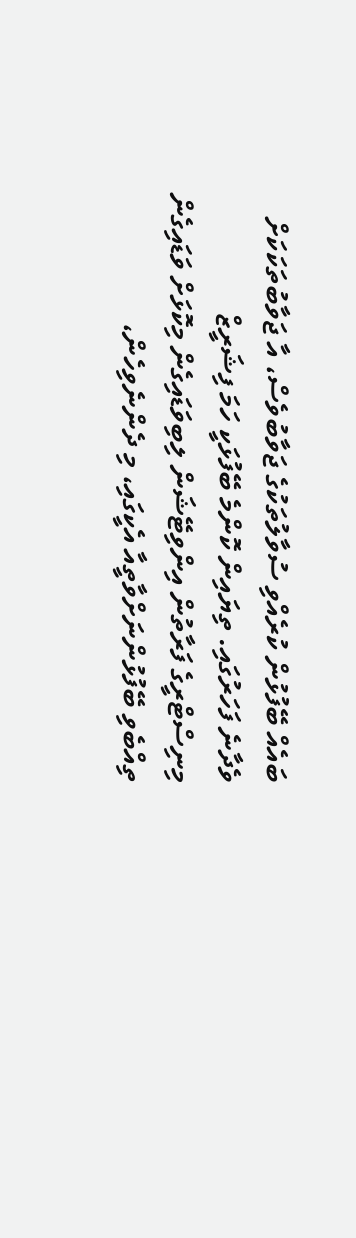ބައެއް ބޭފުޅުން ކުރެއްވި ސުވާލުތަކުގެ ޖަވާބުވެސް، އާ ޖަވާބުތަކަކަށް ވެދާނެ ފަހަރުގައި. ތިޔައިން ކޮންމެ ބޭފުޅަކީ ހަމަ ފިޝަރީޒް މިނިސްޓްރީގެ ފަރާތުން އިންވިޓޭޝަން ލިބިވަޑައިގެން މިކޮޅަށް ވަޑައިގެން ތިއްބެވި ބޭފުޅުންނަށްވާތީއާ އެކީގައި، މި ދެންނެވިހެން،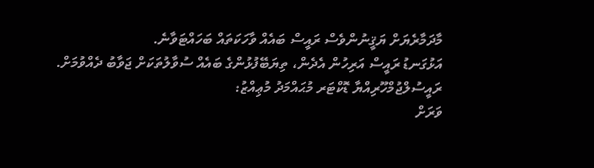މާދަމާރެޔަށް ޔަޤީނުންވެސް ރައީސް ބައެއް ވާހަކަތައް ބަހައްޓަވާނެ.
އަޅުގަނޑު ރައީސް އަރިހުން އެދެން، ތިޔަބޭފުޅުންގެ ބައެއް ސުވާލުތަކަށް ޖަވާބު ދެއްވުމަށް.
ރައީސުލްޖުމްހޫރިއްޔާ ޑޮކްޓަރ މުޙައްމަދު މުޢިއްޒު:
ވަރަށް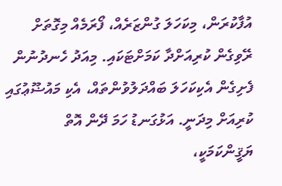އުފާކުރަން، މިކަހަލަ ގުންޒަރެއް، ފޯރަމެއް މިގޮތަށް ރޭވިގެން ކުރިއަށްދާ ކަމަށްޓަކައި. މިއަދު ހެނދުނުން ފެށިގެން އެކިކަހަލަ ބައްދަލުވުންތައް، އެކި މައުޟޫޢުގައި ކުރިއަށް މިދަނީ. އަޅުގަނޑު ހަމަ ދޭން އޮތް ޔަޤީންކަމަކީ،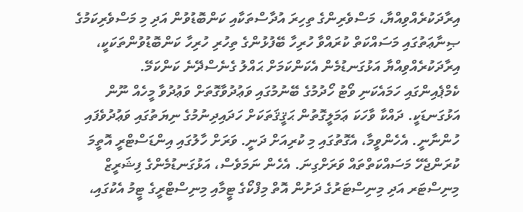އިރާދަކުރެއްވިއްޔާ، މަސްވެރިންގެ ތިހިރަ އުދާސްތަކާއި ކަންބޮޑުވުން އަދި މި މަސްވެރިކަމުގެ ޞިނާޢަތުގައި މަސައްކަތް ކުރައްވާ ހުރިހާ ބޭފުޅުންގެ ތިހުރި ހުރިހާ ކަންބޮޑުވުންތަކަކީ، އިރާދަކުރެއްވިއްޔާ އަޅުގަނޑުމެން އެކަންކަމަށް ޙައްލު ގެނެސްދޭނެ ކަންކަމޭ.
ކެމްޕެއިންގައި ހަމައެކަނި ވޯޓު ހޯދުމުގެ ބޭނުމުގައި ވަޢުދުވާގޮތަށް ވަޢުދުވާ މީހެއް ނޫން އަޅުގަނޑަކީ. ދައްކާ ވާހަކަ ޢަމަލީގޮތުން ޙަޤީޤަތަކަށް ހަދައިދިނުމުގެ ނިޔަތުގައި ވަޢުދުވެފައި ހުންނާނީ. އެހެންވީމާ، އެގޮތުގައި މި ކުރިއަށް ދަނީ. ވަރަށް ހާލުގައި އިންޑަސްޓްރީ އޮތީމަ ކުރަންޖެހޭ މަސައްކަތްތައް ވަރަށްގިނަ. އެހެން ނަމަވެސް، އަޅުގަނޑުމެންގެ ފިޝަރީޒް މިނިސްޓަރ އަދި މިނިސްޓަރުގެ ދަށުން އޮތް މިފްކޯގެ ޓީމާއި މިނިސްޓްރީގެ ޓީމު އެކުގައި،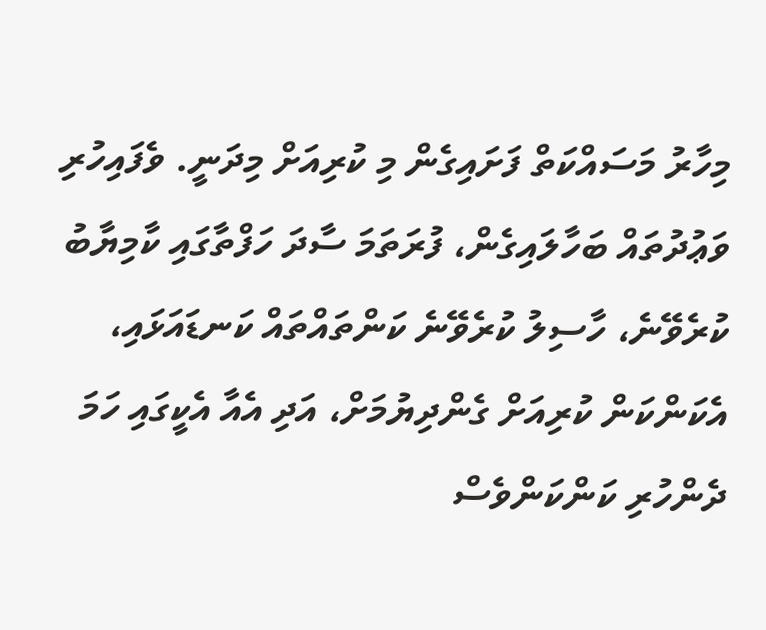މިހާރު މަސައްކަތް ފަށައިގެން މި ކުރިއަށް މިދަނީ. ވެފައިހުރި ވަޢުދުތައް ބަހާލައިގެން، ފުރަތަމަ ސާދަ ހަފްތާގައި ކާމިޔާބު ކުރެވޭނެ، ހާސިލު ކުރެވޭނެ ކަންތައްތައް ކަނޑައަޅައި، އެކަންކަން ކުރިއަށް ގެންދިޔުމަށް، އަދި އެއާ އެކީގައި ހަމަ ދެންހުރި ކަންކަންވެސް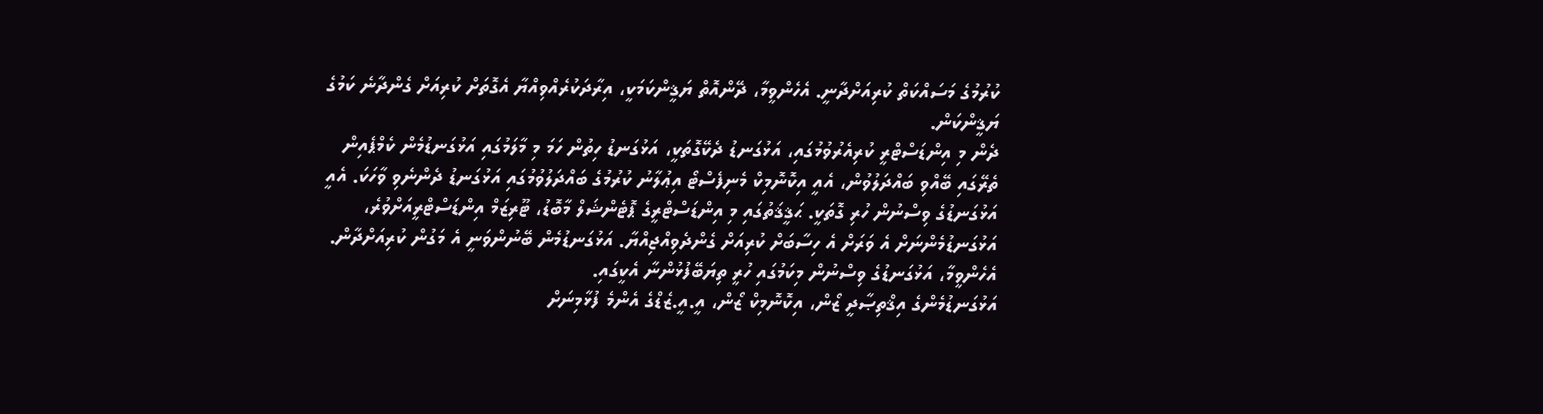ކުރުމުގެ މަސައްކަތް ކުރިއަށްދާނީ. އެހެންވީމާ، ދޭންއޮތް ޔަޤީންކަމަކީ، އިރާދަކުރެއްވިއްޔާ އެގޮތަށް ކުރިއަށް ގެންދާނެ ކަމުގެ ޔަޤީންކަން.
ދެން މި އިންޑަސްޓްރީ ކުރިއެރުވުމުގައި، އަޅުގަނޑު ދެކޭގޮތަކީ، އަޅުގަނޑު ހިތުން ހަމަ މި މާލަމުގައި އަޅުގަނޑުމެން ކެމްޕެއިން ތެރޭގައި ބޭއްވި ބައްދަލުވުން، އެއީ އިކޮނޮމިކް މެނިފެސްޓޯ އިޢުލާނު ކުރުމުގެ ބައްދަލުވުމުގައި އަޅުގަނޑު ދެންނެވި ވާހަކަ. އެއީ އަޅުގަނޑުގެ ވިސްނުން ހުރި ގޮތަކީ. ޙަޤީޤަތުގައި މި އިންޑަސްޓްރީގެ ޕޮޓެންޝަލް މާބޮޑު، ޓޫރިޒަމް އިންޑަސްޓްރީއަށްވުރެ، އަޅުގަނޑުމެންނަށް އެ ވަރަށް އެ ހިސާބަށް ކުރިއަށް ގެންދެވިއްޖިއްޔާ. އަޅުގަނޑުމެން ބޭނުންވަނީ އެ މަގުން ކުރިއަށްދާން. އެހެންވީމާ، އަޅުގަނޑުގެ ވިސްނުން މިކަމުގައި ހުރީ ތިޔަބޭފުޅުންނާ އެކީގައި.
އަޅުގަނޑުމެންގެ އިޤްތިޞާދީ ޒޯން، އިކޮނޮމިކް ޒޯން، އީ.އީ.ޒެޑްގެ އެންމެ ފުޅާމިނަށް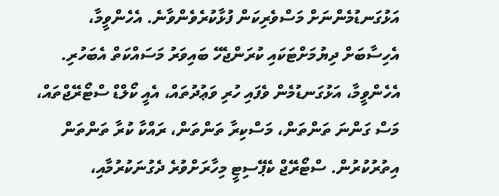އަޅުގަނޑުމެންނަށް މަސްވެރިކަން ފުޅާކުރެވެންވާނެ. އެހެންވީމާ، އެހިސާބަށް ދިޔުމަށްޓަކައި ކުރަންޖެހޭ ބައިވަރު މަސައްކަތް އެބަހުރި.
އެހެންވީމާ، އަޅުގަނޑުމެން ވެފައި ހުރި ވަޢުދުތައް، އެއީ ކޯލްޑް ސްޓޯރޭޖްތައް، މަސް ގަންނަ ތަންތަން، މަސްކިރާ ތަންތަން، ރައްކާ ކުރާ ތަންތަން އިތުރުކުރުން. ސްޓޯރޭޖް ކެޕޭސިޓީ މިހާރަށްވުރެ ދެގުނަކުރުމާއި،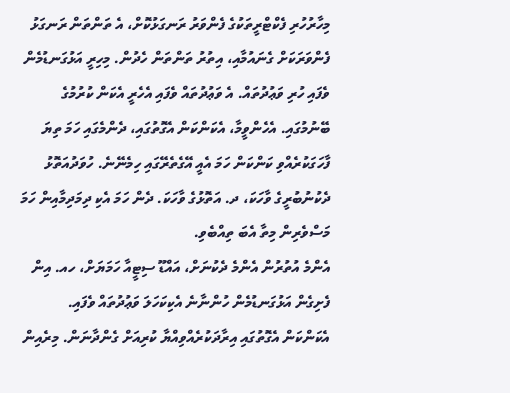މިހާރުހުރި ފެކްޓްރީތަކުގެ ފެންވަރު ރަނގަޅުކޮށް، އެ ތަންތަން ރަނގަޅު ފެންވަރަކަށް ގެނައުމާއި، އިތުރު ތަންތަން ހެދުން. މިހިރީ އަޅުގަނޑުމެން ވެފައި ހުރި ވަޢުދުތައް. އެ ވަޢުދުތައް ވެފައި އެހެރީ އެކަން ކުރުމުގެ ބޭނުމުގައި. އެހެންވީމާ، އެކަންކަން އެގޮތުގައި، ދެންމެގައި ހަމަ ތިޔަ ފާހަގަކުރެއްވި ކަންކަން ހަމަ އެއީ އޭގެތެރޭގައި ހިމެނޭނެ. ހުވަދުއަތޮޅު ދެކުނުބުރީގެ ވާހަކަ، ދ. އަތޮޅުގެ ވާހަކަ. ދެން ހަމަ އެކި ދިމަދިމާއިން ހަމަ މަސްވެރިން މިތާ އެބަ ތިއްބެވި.
އެންމެ އުތުރުން އެންމެ ދެކުނަށް، އައްޑޫ ސިޓީއާ ހަމަޔަށް، ހއ. އިން ފެށިގެން އަޅުގަނޑުމެން ހުންނާނެ އެކިކަހަލަ ވަޢުދުތައް ވެފައި. އެކަންކަން އެގޮތުގައި އިރާދަކުރެއްވިއްޔާ ކުރިއަށް ގެންދާނަން. މިރެއިން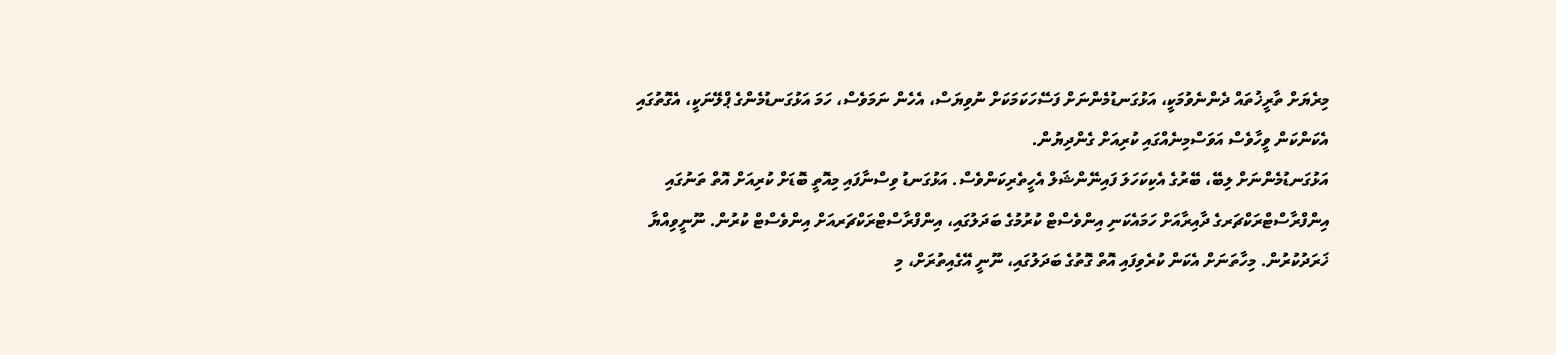މިރެޔަށް ތާރީޚުތައް ދެންނެވުމަކީ، އަޅުގަނޑުމެންނަށް ފަސޭހަކަމަކަށް ނުވިޔަސް، އެހެން ނަމަވެސް، ހަމަ އަޅުގަނޑުމެންގެ ޕްލޭނަކީ، އެގޮތުގައި އެކަންކަން ވީހާވެސް އަވަސްމިނެއްގައި ކުރިއަށް ގެންދިޔުން.
އަޅުގަނޑުމެންނަށް ލިބޭ، ބޭރުގެ އެކިކަހަލަ ފައިނޭންޝަލް އެހީތެރިކަންވެސް. އަޅުގަނޑު ވިސްނާފައި މިއޮތީ ބޮޑަށް ކުރިއަށް އޮތް ތަނުގައި އިންފްރާސްޓްރަކްޗަރގެ ދާއިރާއަށް ހަމައެކަނި އިންވެސްޓް ކުރުމުގެ ބަދަލުގައި، އިންފްރާސްޓްރަކްޗަރއަށް އިންވެސްޓް ކުރުން. ނޫނީވިއްޔާ ޚަރަދުކުރުން. މިހާތަނަށް އެކަން ކުރެވިފައި އޮތް ގޮތުގެ ބަދަލުގައި، ނޫނީ އޭގެއިތުރަށް، މި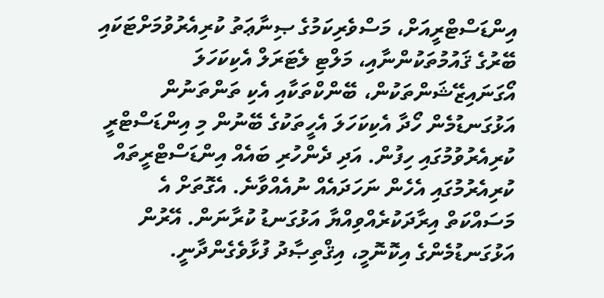އިންޑަސްޓްރީއަށް، މަސްވެރިކަމުގެ ޞިނާޢަތު ކުރިއެރުވުމަށްޓަކައި ބޭރުގެ ޤައުމުތަކުންނާއި، މަލްޓި ލެޓަރަލް އެކިކަހަލަ އޯގަނައިޒޭޝަންތަކުން، ބޭންކްތަކާއި އެކި ތަންތަނުން އަޅުގަނޑުމެން ހޯދާ އެކިކަހަލަ އެހީތަކުގެ ބޭނުން މި އިންޑަސްޓްރީ ކުރިއެރުވުމުގައި ހިފުން. އަދި ދެންހުރި ބައެއް އިންޑަސްޓްރީތައް ކުރިއެރުމުގައި އެހެން ނަހަދައެއް ނުއެއްވާނެ. އެގޮތަށް އެ މަސައްކަތް އިރާދަކުރެއްވިއްޔާ އަޅުގަނޑު ކުރާނަން. އޭރުން އަޅުގަނޑުމެންގެ އިކޮނޮމީ، އިޤްތިޞާދު ފުޅާވެގެންދާނީ.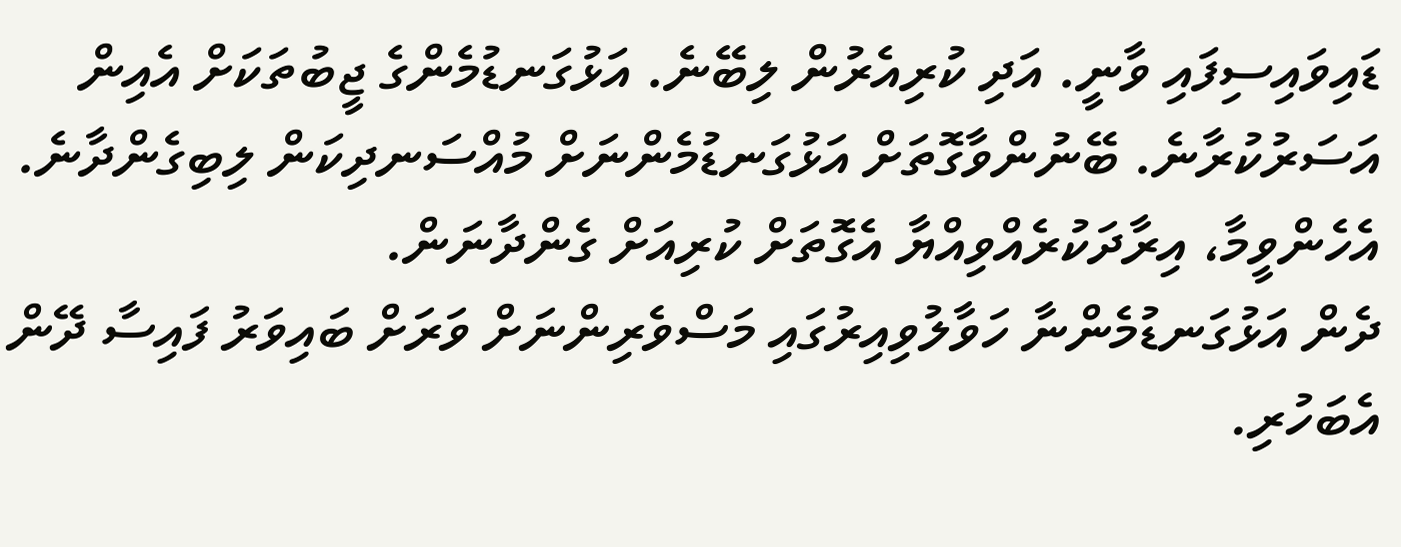ޑައިވައިސިފައި ވާނީ. އަދި ކުރިއެރުން ލިބޭނެ. އަޅުގަނޑުމެންގެ ޖީބުތަކަށް އެއިން އަސަރުކުރާނެ. ބޭނުންވާގޮތަށް އަޅުގަނޑުމެންނަށް މުއްސަނދިކަން ލިބިގެންދާނެ. އެހެންވީމާ، އިރާދަކުރެއްވިއްޔާ އެގޮތަށް ކުރިއަށް ގެންދާނަން.
ދެން އަޅުގަނޑުމެންނާ ހަވާލުވިއިރުގައި މަސްވެރިންނަށް ވަރަށް ބައިވަރު ފައިސާ ދޭން އެބަހުރި.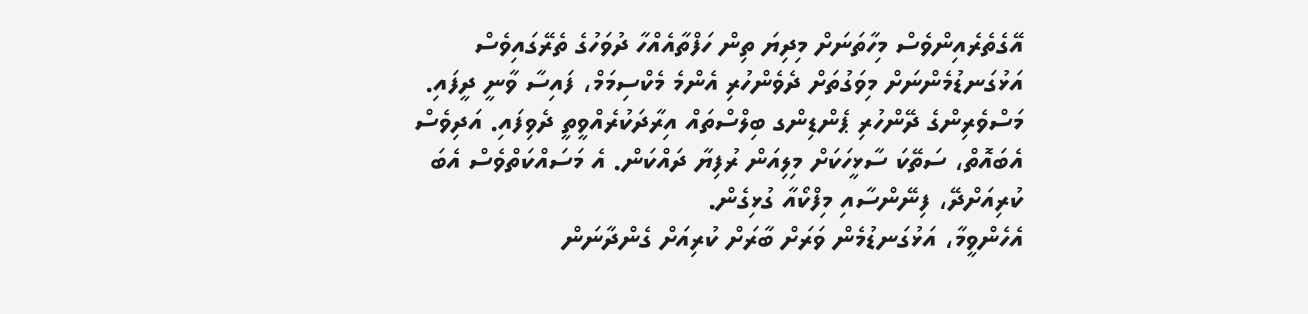އޭގެތެރެއިންވެސް މިހާތަނަށް މިދިޔަ ތިން ހަފްތާއެއްހާ ދުވަހުގެ ތެރޭގައިވެސް އަޅުގަނޑުމެންނަށް މިވަގުތަށް ދެވެންހުރި އެންމެ މެކްސިމަމް، ފައިސާ ވާނީ ދީފައި. މަސްވެރިންގެ ދޭންހުރި ޕެންޑިންގ ބިލްސްތައް އިރާދަކުރެއްވީތީ ދެވިފައި. އަދިވެސް އެބައޮތް، ސަތޭކަ ސާޅީހަކަށް މިލިއަން ރުފިޔާ ދައްކަން. އެ މަސައްކަތްވެސް އެބަ ކުރިއަށްދޭ، ފިނޭންސާއި މިފްކޯއާ ގުޅިގެން.
އެހެންވީމާ، އަޅުގަނޑުމެން ވަރަށް ބާރަށް ކުރިއަށް ގެންދާނަން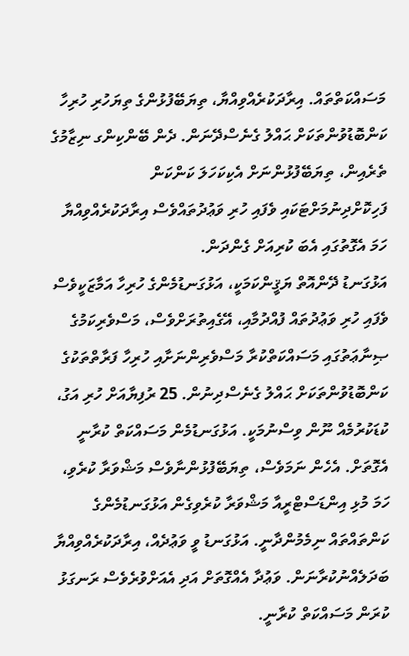މަސައްކަތްތައް. އިރާދަކުރެއްވިއްޔާ، ތިޔަބޭފުޅުންގެ ތިޔަހުރި ހުރިހާ ކަންބޮޑުވުންތަކަށް ޙައްލު ގެނެސްދޭނަން. ދެން ބޭންކިންގ ނިޒާމުގެ ތެރެއިން، ތިޔަބޭފުޅުންނަށް އެކިކަހަލަ ކަންކަން ފަހިކޮށްދިނުމަށްޓަކައި ވެފައި ހުރި ވަޢުދުތައްވެސް އިރާދަކުރެއްވިއްޔާ ހަމަ އެގޮތުގައި އެބަ ކުރިއަށް ގެންދަން.
އަޅުގަނޑު ދޭންއޮތް ޔަޤީންކަމަކީ، އަޅުގަނޑުމެންގެ ހުރިހާ އަމާޒަކީވެސް ވެފައި ހުރި ވަޢުދުތައް ފުއްދުމާއި، އޭގެއިތުރަށްވެސް، މަސްވެރިކަމުގެ ޞިނާޢަތުގައި މަސައްކަތްކުރާ މަސްވެރިންނަށާއި ހުރިހާ ފަރާތްތަކުގެ ކަންބޮޑުވުންތަކަށް ޙައްލު ގެނެސްދިނުން. 25 ރުފިޔާއަށް ހުރި އަގު، ކުޑަކުރުމެއް ނޫން ވިސްނުމަކީ. އަޅުގަނޑުމެން މަސައްކަތް ކުރާނީ އެގޮތަށް. އެހެން ނަމަވެސް، ތިޔަބޭފުޅުންނާވެސް މަޝްވަރާ ކުރެވި، ހަމަ މުޅި އިންޑަސްޓްރީއާ މަޝްވަރާ ކުރެވިގެން އަޅުގަނޑުމެންގެ ކަންތައްތައް ނިމެމުންދާނީ. އަޅުގަނޑު ވީ ވަޢުދެއް، އިރާދަކުރެއްވިއްޔާ ބަދަލެއްނުކުރާނަން. ވަޢުދާ އެއްގޮތަށް އަދި އެއަށްވުރެވެސް ރަނގަޅު ކުރަން މަސައްކަތް ކުރާނީ.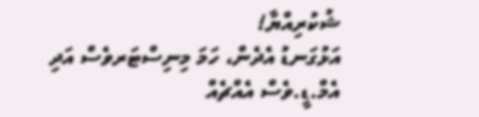ޝުކުރިއްޔާ!
އަޅުގަނޑު އެދެން، ހަމަ މިނިސްޓަރވެސް އަދި އެމް.ޑީ.ވެސް އެއްޗެއް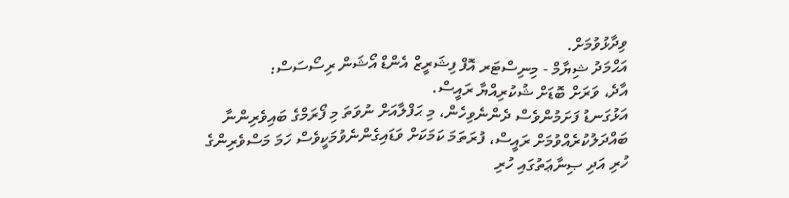ވިދާޅުވުމަށް.
އަޙްމަދު ޝިޔާމް - މިނިސްޓަރ އޮފް ފިޝަރީޒް އެންޑް އޯޝަން ރިސޯސަސް:
އާދެ، ވަރަށް ބޮޑަށް ޝުކުރިއްޔާ ރައީސް.
އަޅުގަނޑު ފަށަމުންވެސް ދެންނެވިހެން، މި ޙަފްލާއަށް ނުވަތަ މި ފޯރަމްގެ ބައިވެރިންނާ ބައްދަލުކުރެއްވުމަށް ރައީސް، ފުރަތަމަ ކަމަކަށް ވަޑައިގެންނެވުމަކީވެސް ހަމަ މަސްވެރިންގެ ހުރި އަދި ޞިނާޢަތުގައި ހުރި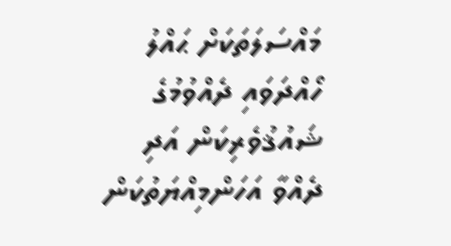މައްސަލަތަކަށް ޙައްލު ހޯއްދަވައި ދެއްވުމުގެ ޝައުޤުވެރިކަން އަދި ދެއްވާ އަހަންމިއްޔަތުކަން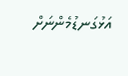އަޅުގަނޑުމެންނަށް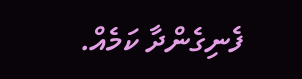ފެނިގެންދާ ކަމެއް.